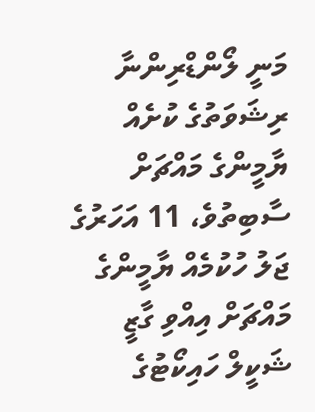މަނީ ލޯންޑްރިންނާ ރިޝަވަތުގެ ކުށެއް ޔާމީންގެ މައްޗަށް ސާބިތުވެ، 11 އަހަރުގެ ޖަލު ހުކުމެއް ޔާމީންގެ މައްޗަށް އިއްވި ގާޒީ ޝަކީލް ހައިކޯޓުގެ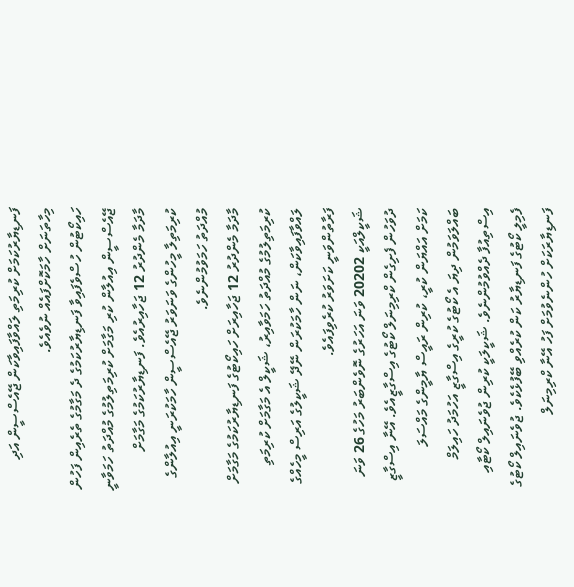ފަނޑިޔާރުކަމަށް ކުރިމަތި ލައްވާފައިވާކަން ޖޭއެސްސީން އަދި މިހާތަނަށް ހާމަކޮށްފައެއް ނުވެއެވެ.
ހައިކޯޓުން ހުސްވެފައިވާ ފަނޑިޔާރުކަމުގެ ދެ މަގާމުގެ ތެރެއިން ފަހުން ޖޭއެސްސީން އިއުލާން ކުރި މަގާމަށް ކުރިމަތިލުމުގެ މުއްދަތު ހަމަވާނީ މާދަމާ މެންދުރު 12 ޖަހާއިރުއެވެ. ފަނޑިޔާރުކަމުގެ މަގާމަށް ކުރިމަތިލާ މީހުންގެ ވަނަވަރު ޖޭއެސްސީން ހާމަކުރަނީ އިއުލާންގެ މުއްދަތު ހަމަވުމުންނެވެ.
މާދަމާ މެންދުރު 12 ޖަހާއިރަށް ހައިކޯޓުގެ ފަނޑިޔާރުކަމުގެ މަގާމަށް ކުރިމަތިލުމުގެ މުއްދަތު ހަމަވާއިރު، ޝަކީލް އެ މަގާމަށް ކުރިމަތި ލައްވާފައިވާކަން، ނަން ހާމަކުރަން ނޭދޭ ޝަކީލުގެ އަރިސް މީހެއްގެ ފަރާތުންވަނީ ކަށަވަރު ކުރެވިފައެވެ.
ޝަކީލްއަކީ 20202 ވަނަ އަހަރުގެ ނޮވެންބަރު މަހުގެ 26 ވަނަ ދުވަހުން ފެށިގެން ކްރިމިނަލް ކޯޓުގެ އިސްގާޒީއެވެ. އޭނާ އިސްގާޒީ ކަމަށް އައްޔަން ކުރީ، ކުރިން ރައީސް ޔާމީންގެ މައްސަލަ ބައްލަވަމުން ދިޔަ އެ ކޯޓުގެ ކުރީގެ އިސްގާޒީ އަހުމަދު ހައިލަމް އިސްތިއުފާ ދެއްވުމުންނެވެ. ޝަކީލަކީ ކުރިން ޖުވެނައިލް ކޯޓާއި ފެމިލީ ކޯޓުގެ ފަނޑިޔާރު ކަން ކުރެއްވި ބޭފުޅެކެވެ. ޖުވެނައިލް ކޯޓުގެ ފަނޑިޔާރަކަށް ހުންނެވުމަށް ފަހު އޭނާ ކްރިމިނަލް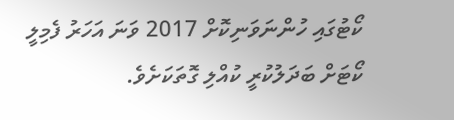ކޯޓުގައި ހުންނަވަނިކޮށް 2017 ވަނަ އަހަރު ފެމިލީ ކޯޓަށް ބަދަލުކުރީ ކުއްލި ގޮތަކަށެވެ.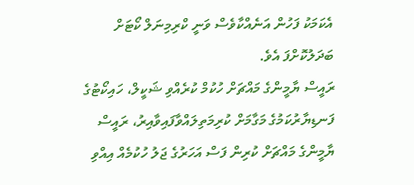އެކަމަކު ފަހުން އަނެއްކާވެސް ވަނީ ކްރިމިނަލް ކޯޓަށް ބަދަލުކޮށްފަ އެވެ.
ރައީސް ޔާމީންގެ މައްޗަށް ހުކުމް ކުރެއްވި ޝަކީލް، ހައިކޯޓުގެ ފަނޑިޔާރުކަމުގެ މަގާމަށް ކުރިމަތިލައްވާފައިވާއިރު، ރައީސް ޔާމީންގެ މައްޗަށް ކުރިން ފަސް އަހަރުގެ ޖަލު ހުކުމެއް އިއްވި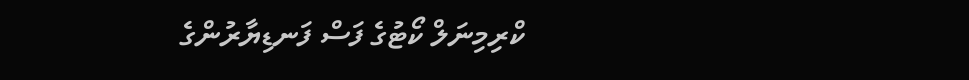ކްރިމިނަލް ކޯޓުގެ ފަސް ފަނޑިޔާރުންގެ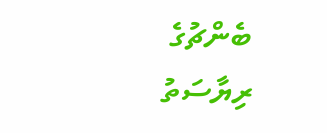ބެންޗުގެ ރިޔާސަތު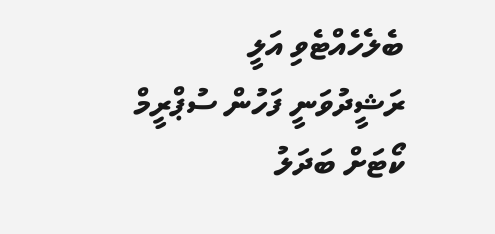ބެލެހެއްޓެވި އަލީ ރަޝީދުވަނީ ފަހުން ސުޕްރީމް ކޯޓަށް ބަދަލު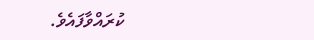ކުރައްވާފައެވެ.